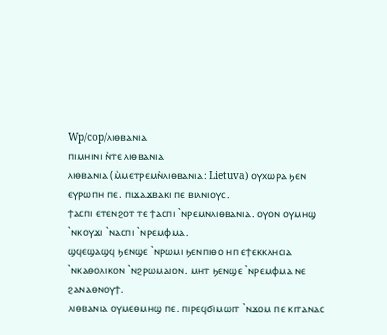Wp/cop/ⲗⲓⲑⲃⲁⲛⲓⲁ
ⲡⲓⲙⲏⲓⲛⲓ ⲛ̀ⲧⲉ ⲗⲓⲑⲃⲁⲛⲓⲁ
ⲗⲓⲑⲃⲁⲛⲓⲁ (ⲙ̀ⲙⲉⲧⲣⲉⲙⲛ̀ⲗⲓⲑⲃⲁⲛⲓⲁ: Lietuva) ⲟⲩⲭⲱⲣⲁ ϧⲉⲛ ⲉⲩⲣⲱⲡⲏ ⲡⲉ. ⲡⲓϫⲁϫⲃⲁⲕⲓ ⲡⲉ ⲃⲓⲗⲛⲓⲟⲩⲥ.
ϯⲁⲥⲡⲓ ⲉⲧⲉⲛϩⲟⲧ ⲧⲉ ϯⲁⲥⲡⲓ `ⲛⲣⲉⲙⲛⲗⲓⲑⲃⲁⲛⲓⲁ. ⲟⲩⲟⲛ ⲟⲩⲙⲏϣ `ⲛⲕⲟⲩϫⲓ `ⲛⲁⲥⲡⲓ `ⲛⲣⲉⲙⲫⲙⲁ.
ϣϥⲉϣⲁϣϥ ϧⲉⲛϣⲉ `ⲛⲣⲱⲙⲓ ϧⲉⲛⲡⲓⲑⲟ ⲏⲡ ⲉϯⲉⲕⲕⲗⲏⲥⲓⲁ `ⲛⲕⲁⲑⲟⲗⲓⲕⲟⲛ `ⲛϩⲣⲱⲙⲁⲓⲟⲛ. ⲙⲏⲧ ϧⲉⲛϣⲉ `ⲛⲣⲉⲙⲫⲙⲁ ⲛⲉ ϩⲁⲛⲁⲑⲛⲟⲩϯ.
ⲗⲓⲑⲃⲁⲛⲓⲁ ⲟⲩⲙⲉⲑⲙⲏϣ ⲡⲉ. ⲡⲓⲣⲉϥϭⲓⲙⲱⲓⲧ `ⲛϫⲟⲙ ⲡⲉ ⲕⲓⲧⲁⲛⲁⲥ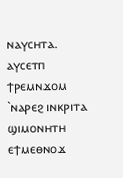ⲛⲁⲩⲥⲏⲧⲁ. ⲁⲩⲥⲉⲧⲡ ϯⲣⲉⲙⲛϫⲟⲙ `ⲛⲁⲣⲉϩ ⲓⲛⲕⲣⲓⲧⲁ ϣⲓⲙⲟⲛⲏⲧⲏ ⲉϯⲙⲉⲑⲛⲟϫ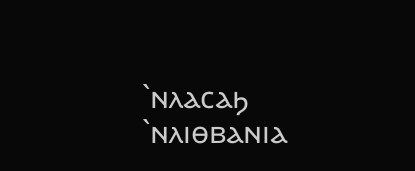`ⲛⲗⲁⲥⲁϧ `ⲛⲗⲓⲑⲃⲁⲛⲓⲁ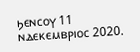ϧⲉⲛⲥⲟⲩ 11 ⲛⲇⲉⲕⲉⲙⲃⲣⲓⲟⲥ 2020.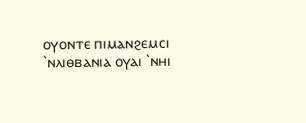ⲟⲩⲟⲛⲧⲉ ⲡⲓⲙⲁⲛϩⲉⲙⲥⲓ `ⲛⲗⲓⲑⲃⲁⲛⲓⲁ ⲟⲩⲁⲓ `ⲛⲏⲓ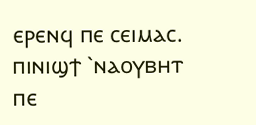ⲉⲣⲉⲛϥ ⲡⲉ ⲥⲉⲓⲙⲁⲥ. ⲡⲓⲛⲓϣϯ `ⲛⲁⲟⲩⲃⲏⲧ ⲡⲉ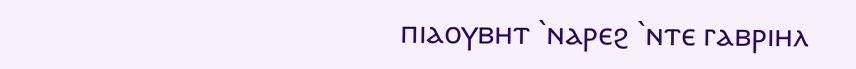ⲡⲓⲁⲟⲩⲃⲏⲧ `ⲛⲁⲣⲉϩ `ⲛⲧⲉ ⲅⲁⲃⲣⲓⲏⲗ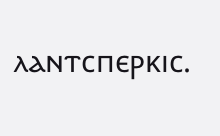ⲗⲁⲛⲧⲥⲡⲉⲣⲕⲓⲥ.